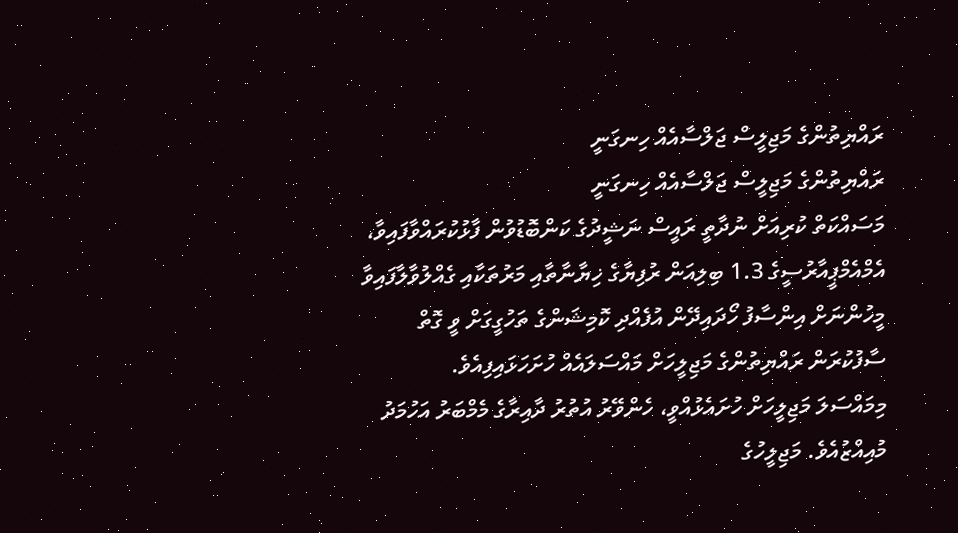ރައްޔިތުންގެ މަޖިލީސް ޖަލްސާއެއް ހިނގަނީ
ރައްޔިތުންގެ މަޖިލީސް ޖަލްސާއެއް ހިނގަނީ
މަސައްކަތް ކުރިއަށް ނުދާތީ ރައީސް ނަޝީދުގެ ކަންބޮޑުވުން ފާޅުކުރައްވާފައިވާ، އެމްއެމްޕީއާރުސީގެ 1.3 ބިލިއަން ރުފިޔާގެ ޚިޔާނާތާއި މަރުތަކާއި ގެއްލުވާލާފައިވާ މީހުންނަށް އިންސާފު ހޯދައިދޭން އުފެއްދި ކޮމިޝަންގެ ތަހުގީގަށް ވީ ގޮތް ސާފުކުރަން ރައްޔިތުންގެ މަޖިލީހަށް މައްސަލައެއް ހުށަހަޅައިފިއެވެ.
މިމައްސަލަ މަޖިލީހަށް ހުށައެޅުއްވީ، ހެންވޭރު އުތުރު ދާއިރާގެ މެމްބަރު އަހުމަދު މުއިއްޒުއެވެ. މަޖިލީހުގެ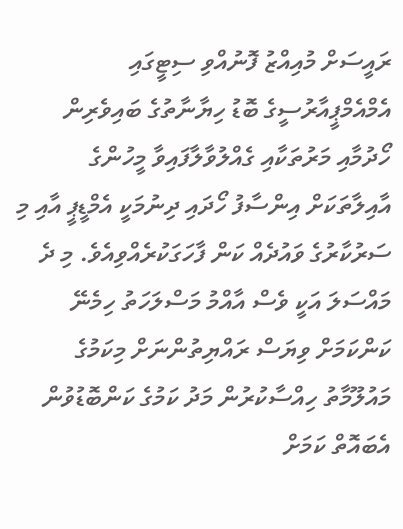ރައީސަށް މުއިއްޒު ފޮނުއްވި ސިޓީގައި އެމްއެމްޕީއާރުސީގެ ބޮޑު ހިޔާނާތުގެ ބައިވެރިން ހޯދުމާއި މަރުތަކާއި ގެއްލުވާލާފައިވާ މީހުންގެ އާއިލާތަކަށް އިންސާފު ހޯދައި ދިނުމަކީ އެމްޑީޕީ އާއި މި ސަރުކާރުގެ ވައުދެއް ކަން ފާހަގަކުރެއްވިއެވެ. މި ދެ މައްސަލަ އަކީ ވެސް އާއްމު މަސްލަހަތު ހިމެނޭ ކަންކަމަށް ވިޔަސް ރައްޔިތުންނަށް މިކަމުގެ މައުލޫމާތު ހިއްސާކުރުން މަދު ކަމުގެ ކަންބޮޑުވުން އެބައޮތް ކަމަށް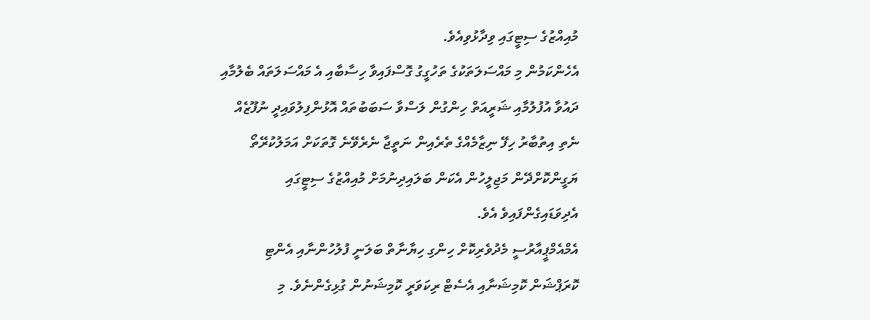މުއިއްޒުގެ ސިޓީގައި ވިދާޅުވިއެވެ.
އެހެންކަމުން މި މައްސަލަތަކުގެ ތަހުގީގު ގޮސްފައިވާ ހިސާބާއި އެ މައްސަލަތައް ބެލުމާއި ދައުވާ އުފުލުމާއި ޝަރީއަތް ހިންގުން ލަސްވާ ސަބަބުތައް އޮޅުންފިލުވައިދީ ނުފޫޒެއް ނެތި އިތުބާރު ހިފޭ ނިޒާމެއްގެ ތެރެއިން ނަތީޖާ ނެރެވޭނެ ގޮތަކަށް އަމަލުކުރޭތޯ ޔަގީންކޮށްދޭން މަޖިލީހުން އެކަން ބަލައިދިނުމަށް މުއިއްޒުގެ ސިޓީގައި އެދިވަޑައިގެންފައިވެ އެވެ.
އެމްއެމްޕީއާރުސީ މެދުވެރިކޮށް ހިންގި ހިޔާނާތް ބަލަނީ ފުލުހުންނާއި އެންޓި ކޮރަޕްޝަން ކޮމިޝަނާއި އެސެޓް ރިކަވަރީ ކޮމިޝަނުން ގުޅިގެންނެވެ. މި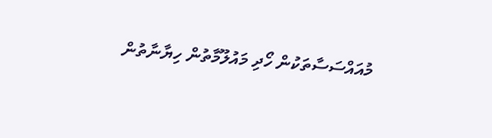މުއައްސަސާތަކުން ހޯދި މައުލޫމާތުން ހިޔާނާތުން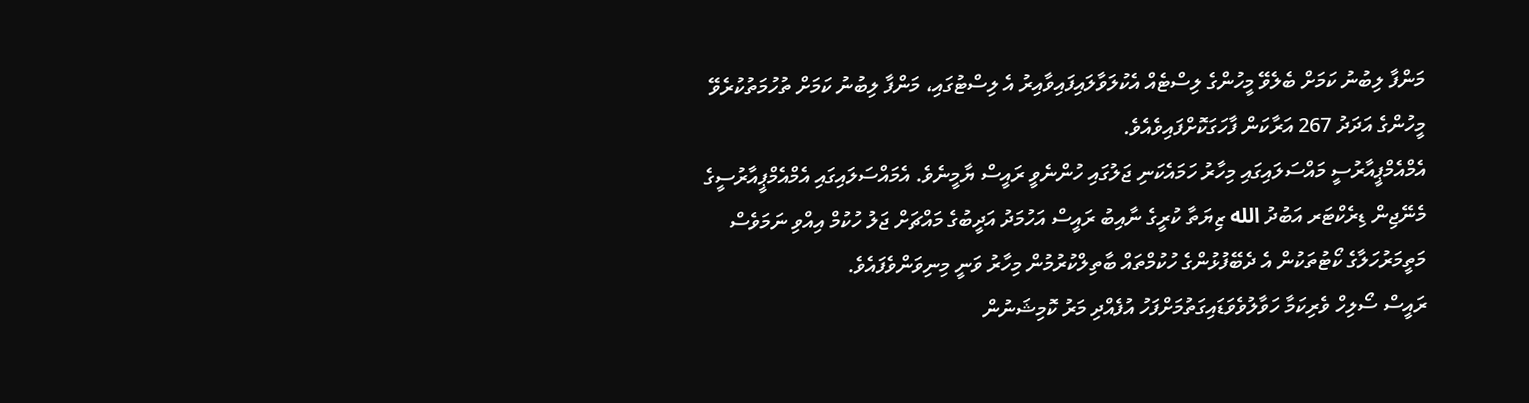މަންފާ ލިބުނު ކަމަށް ބެލެވޭ މީހުންގެ ލިސްޓެއް އެކުލަވާލައިފައިވާއިރު އެ ލިސްޓުގައި، މަންފާ ލިބުނު ކަމަށް ތުހުމަތުކުރެވޭ މީހުންގެ އަދަދު 267 އަރާކަން ފާހަގަކޮށްފައިވެއެވެ.
އެމްއެމްޕީއާރުސީ މައްސަލައިގައި މިހާރު ހަމައެކަނި ޖަލުގައި ހުންނެވީ ރައީސް ޔާމީނެވެ. އެމައްސަލައިގައި އެމްއެމްޕީއާރުސީގެ މެނޭޖިން ޑިރެކްޓަރ އަބުދު الله ޒިޔަތާ ކުރީގެ ނާއިބު ރައީސް އަހުމަދު އަދީބުގެ މައްޗަށް ޖަލު ހުކުމް އިއްވި ނަމަވެސް މަތީމަރުހަލާގެ ކޯޓުތަކުން އެ ދެބޭފުޅުންގެ ހުކުމްތައް ބާތިލްކުރުމުން މިހާރު ވަނީ މިނިވަންވެފައެވެ.
ރައީސް ސޯލިހް ވެރިކަމާ ހަވާލުވެވަޑައިގަތުމަށްފަހު އުފެއްދި މަރު ކޮމިޝަނުން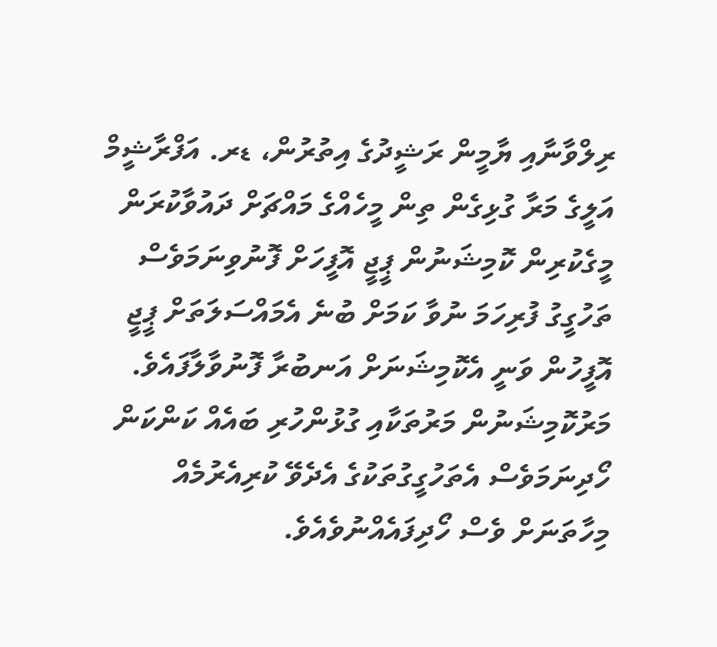ރިލްވާނާއި ޔާމީން ރަޝީދުގެ އިތުރުން، ޑރ. އަފްރާޝީމް އަލީގެ މަރާ ގުޅިގެން ތިން މީހެއްގެ މައްޗަށް ދައުވާކުރަން މީގެކުރިން ކޮމިޝަނުން ޕީޖީ އޮފީހަށް ފޮނުވިނަމަވެސް ތަހުގީގު ފުރިހަމަ ނުވާ ކަމަށް ބުނެ އެމައްސަލަތަށް ޕީޖީ އޮފީހުން ވަނީ އެކޮމިޝަނަށް އަނބުރާ ފޮނުވާލާފައެވެ. މަރުކޮމިޝަނުން މަރުތަކާއި ގުޅުންހުރި ބައެއް ކަންކަން ހޯދިނަމަވެސް އެތަހުގީގުތަކުގެ އެދެވޭ ކުރިއެރުމެއް މިހާތަނަށް ވެސް ހޯދިފައެއްނުވެއެވެ.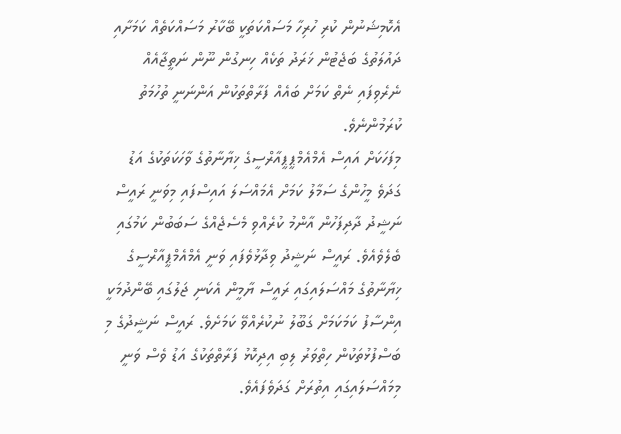އެކޮމިޝަނުން ކުރި ހުރިހާ މަސައްކަތަކީ ބޭކާރު މަސައްކަތެއް ކަމަށާއި ދައުލަތުގެ ބަޖެޓުން ޚަރަދު ތަކެއް ހިނގުން ނޫން ނަތީޖާއެއް ނެރެވިފައި ނެތް ކަމަށް ބައެއް ފަރާތްތަކުން އަންނަނީ ތުހުމަތު ކުރަމުންނެވެ.
މިފަހަކަށް އައިސް އެމްއެމްޕީޕީއާރްސީގެ ޚިޔާނާތުގެ ވާހަކަތަކުގެ އަޑު ގަދަވެ މީހުންގެ ސަމާލު ކަމަށް އެމައްސަލަ އައިސްފައި މިވަނީ ރައީސް ނަޝީދު ދާދިފަހުން އާންމު ކުރެއްވި މެސެޖެއްގެ ސަބަބުން ކަމުގައި ބެލެވެއެވެ. ރައީސް ނަޝީދު ވިދާޅުވެފައި ވަނީ އެމްއެމްޕީއާރްސީގެ ޚިޔާނާތުގެ މައްސަލައިގައި ރައީސް ޔާމީން އެކަނި ޖަލުގައި ބޭންދުމަކީ އިންސާފު ކަމަކަމަށް ގަބޫލު ނުކުރެއްވޭ ކަމަށެވެ. ރައީސް ނަޝީދުގެ މި ބަސްފުޅުތަކުން ހިތްވަރު ލިބި އިދިކޮޅު ފަރާތްތަކުގެ އަޑު ވެސް ވަނީ މިމައްސަލައިގައި އިތުރަށް ގަދަވެފައެވެ.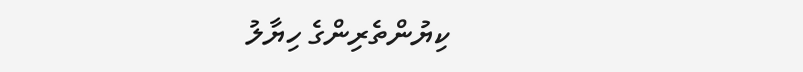ކިޔުންތެރިންގެ ހިޔާލު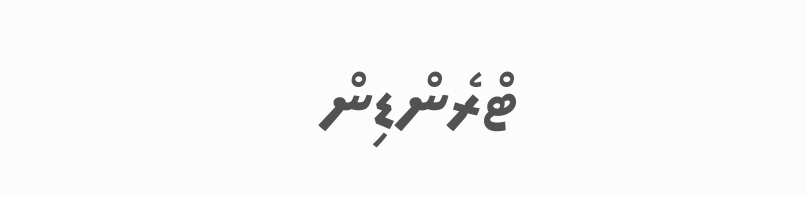ޓްރެންޑިން